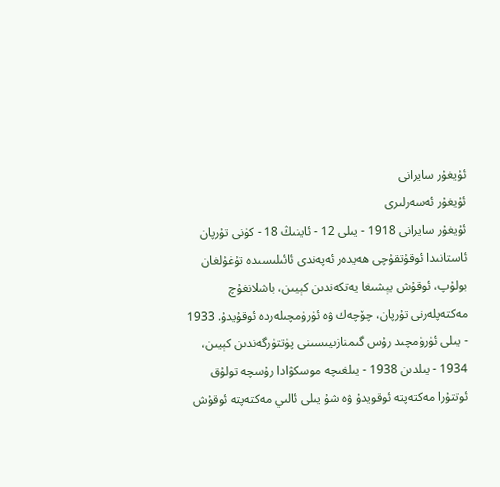ئۇيغۇر سايرانى
ئۇيغۇر ئەسەرلىرى
ئۇيغۇر سايرانى 1918 - يىلى 12 - ئاينىڭ 18 - كۈنى تۇرپان ئاستانىدا ئوقۇتقۇچى ھەيدەر ئەپەندى ئائىلىسىدە تۇغۇلغان بولۇپ، ئوقۇش يېشىغا يەتكەندىن كېيىن، باشلانغۇچ مەكتەپلەرنى تۇرپان، چۆچەك ۋە ئۈرۈمچىلەردە ئوقۇيدۇ. 1933 - يىلى ئۈرۈمچىد رۇس گىمنازىيىسىنى پۈتتۈرگەندىن كېيىن، 1934 - يىلدىن 1938 - يىلغىچە موسكۋادا رۇسچە تولۇق ئوتتۇرا مەكتەپتە ئوقويدۇ ۋە شۇ يىلى ئالىي مەكتەپتە ئوقۇش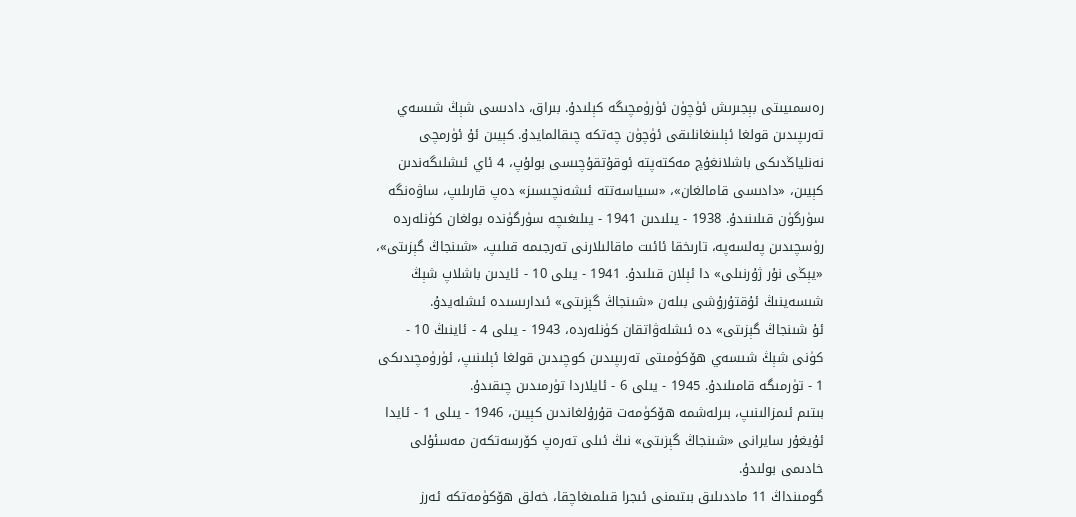رەسمىيىتى بېجىرىش ئۈچۈن ئۈرۈمچىگە كېلىدۇ. بىراق، دادىسى شېڭ شىسەي تەرىپىدىن قولغا ئېلىنغانلىقى ئۈچۈن چەتكە چىقالمايدۇ. كېيىن ئۇ ئۈرمچى نەنلياڭدىكى باشلانغۇچ مەكتەپتە ئوقۇتقۇچىسى بولۇپ، 4 ئاي ئىشلىگەندىن كېيىن، «دادىسى قامالغان»، «سىياسەتتە ئىشەنچىسىز» دەپ قارىلىپ، ساۋەنگە سۈرگۈن قىلىنىدۇ. 1938 - يىلىدىن 1941 - يىلىغىچە سۈرگۈندە بولغان كۈنلەردە رۈسچىدىن پەلسەپە، تارىخقا ئائىت ماقالىلارنى تەرجىمە قىلىپ، «شىنجاڭ گېزىتى»، «يېڭى نۇر ژۇرنىلى» دا ئېلان قىلىدۇ. 1941 - يىلى 10 - ئايدىن باشلاپ شېڭ شىسەينىڭ ئۇقتۇرۇشى بىلەن «شىنجاڭ گېزىتى» ئىدارىسىدە ئىشلەيدۇ.
ئۇ شىنجاڭ گېزىتى» دە ئىشلەۋاتقان كۈنلەردە، 1943 - يىلى 4 - ئاينىڭ 10 - كۈنى شېڭ شىسەي ھۆكۈمىتى تەرىپىدىن كوچىدىن قولغا ئېلىنىپ، ئۈرۈمچىدىكى 1 - تۈرمىگە قامىلىدۇ. 1945 - يىلى 6 - ئايلاردا تۈرمىدىن چىقىدۇ.
بىتىم ئىمزالىنىپ، بىرلەشمە ھۆكۈمەت قۇرۇلغاندىن كېيىن، 1946 - يىلى 1 - ئايدا ئۇيغۇر سايرانى «شىنجاڭ گېزىتى» نىڭ ئىلى تەرەپ كۆرسەتكەن مەسئۇلى خادىمى بولىدۇ.
گومىنداڭ 11 ماددىلىق بىتىمنى ئىجرا قىلمىغاچقا، خەلق ھۆكۈمەتكە ئەرز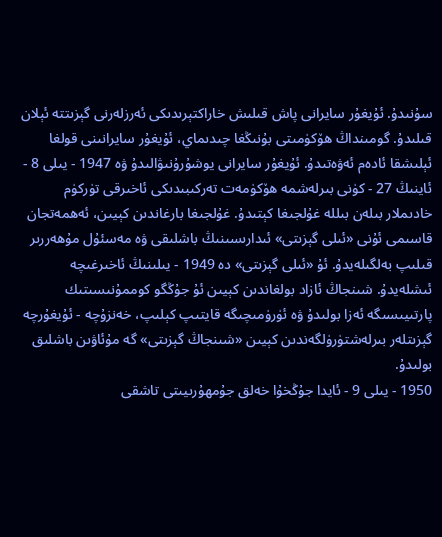سۇنىدۇ. ئۇيغۇر سايرانى پاش قىلىش خاراكتېرىدىكى ئەرزلەرنى گېزىتتە ئېلان قىلىدۇ. گومىنداڭ ھۆكۈمىتى بۇنىڭغا چىدىماي، ئۇيغۇر سايرانىنى قولغا ئېلىشقا ئادەم ئەۋەتىدۇ. ئۇيغۇر سايرانى يوشۇرۇنىۋالىدۇ ۋە 1947 - يىلى 8 - ئاينىڭ 27 - كۈنى بىرلەشمە ھۆكۈمەت تەركىبىدىكى ئاخىرقى تۈركۈم خادىملار بىلەن بىللە غۇلجىغا كېتىدۇ. غۇلجىغا بارغاندىن كېيىن، ئەھمەتجان قاسىمى ئۇنى «ئىلى گېزىتى» ئىدارىسىنىڭ باشلىقى ۋە مەسئۇل مۇھەررىر قىلىپ بەلگىلەيدۇ. ئۇ «ئىلى گېزىتى» دە 1949 - يىلىنىڭ ئاخىرغىچە ئىشلەيدۇ. شىنجاڭ ئازاد بولغاندىن كېيىن ئۇ جۇڭگو كوممۇنىسىتىك پارتىيىسىگە ئەزا بولىدۇ ۋە ئۈرۈمىچىگە قايتىپ كېلىپ، خەنزۇچە - ئۇيغۇرچە گېزىتلەر بىرلەشتۈرۈلگەندىن كېيىن «شىنجاڭ گېزىتى» گە مۇئاۋىن باشلىق بولىدۇ.
1950 - يىلى 9 - ئايدا جۇڭخۇا خەلق جۇمھۇرىيىتى تاشقى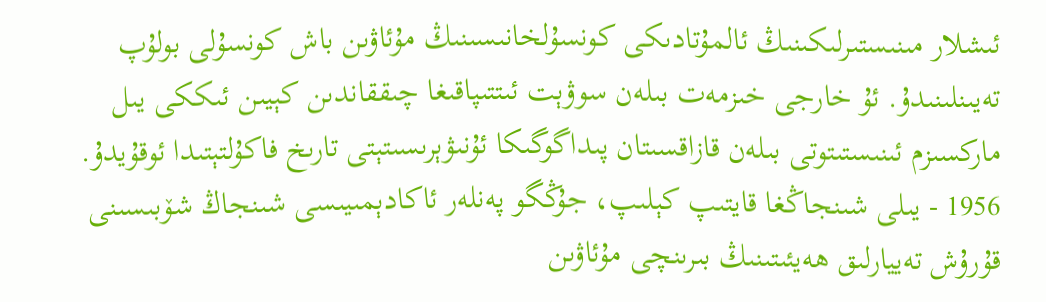ئىشلار مىنىستىرلىكىنىڭ ئالمۇتادىكى كونسۇلخانىسىنىڭ مۇئاۋىن باش كونسۇلى بولۇپ تەيىنلىنىدۇ. ئۇ خارجى خىزمەت بىلەن سوۋېت ئىتتىپاقىغا چىققاندىن كېيىن ئىككى يىل ماركسىزم ئىنىستىتوتى بىلەن قازاقسىتان پىداگوگىكا ئۇنىۋېرىسىتېتى تارىخ فاكۇلتېتىدا ئوقۇيدۇ. 1956 - يىلى شىنجاڭغا قايتىپ كېلىپ، جۇڭگو پەنلەر ئاكادېمىيىسى شىنجاڭ شۆبىسىنى قۇرۇش تەييارلىق ھەيئىتىنىڭ بىرىنچى مۇئاۋىن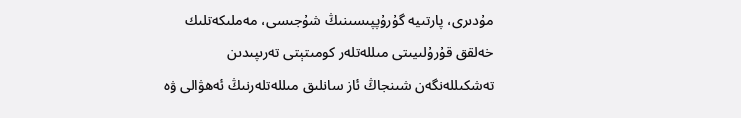مۇدىرى، پارتىيە گۇرۇپپىسىنىڭ شۇجىسى، مەملىكەتلىك خەلقق قۇرۇلىيىتى مىللەتلەر كومىتېتى تەرىپىدىن تەشكىللەنگەن شىنجاڭ ئاز سانلىق مىللەتلەرنىڭ ئەھۋالى ۋە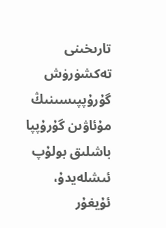تارىخىنى تەكشۈرۈش گۇرۇپپىسىنىڭ مۇئاۋىن گۇرۇپپا باشلىق بولۇپ ئىشلەيدۇ،
ئۇيغۇر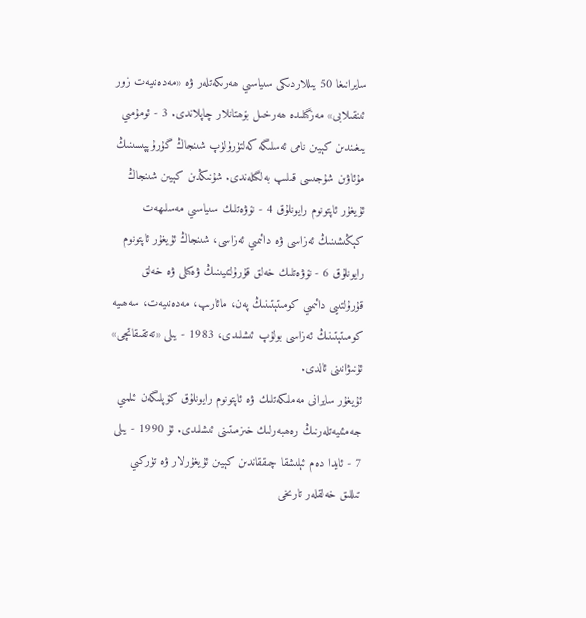سايرانىغا 50 يىللاردىكى سىياسىي ھەرىكەتلەر ۋە «مەدەنىيەت زور ئىنقىلابى» مەزگىلىدە ھەرخىل بۆھتانلار چاپلاندى. 3 - ئومۇمىي يىغىندىن كېيىن نامى ئەسلىگە كەلتۈرۈلۈپ شىنجاڭ گۇرۇپپىسىنىڭ مۇئاۋىن شۇجىسى قىلىپ بەلگىلەندى. شۇنىڭدىن كېيىن شىنجاڭ ئۇيغۇر ئاپتونوم رايونلۇق 4 - نۆۋەتلىك سىياسىي مەسلىھەت كېڭىشىنىڭ ئەزاسى ۋە دائىمىي ئەزاسى، شىنجاڭ ئۇيغۇر ئاپتونوم رايونلۇق 6 - نۆۋەتلىك خەلق قۇرۇلتىيىنىڭ ۋەكىلى ۋە خەلق قۇرۇلتىيى دائىمىي كومىتېتىنىڭ پەن، مائارىپ، مەدەنىيەت، سەھىيە كومىتېتىنىڭ ئەزاسى بولۇپ ئىشلىدى، 1983 - يىلى «تەتقىقاتچى» ئۇنىۋانىنى ئالدى.
ئۇيغۇر سايرانى مەملىكەتلىك ۋە ئاپتونوم رايونلۇق كۆپلىگەن ئىلمىي جەمئىيەتلەرنىڭ رەھبەرلىك خىزمىتىنى ئىشلىدى. ئۇ 1990 - يىلى 7 - ئايدا دەم ئېلىشقا چىققاندىن كېيىن ئۇيغۇرلار ۋە تۈركىي تىللىق خەلقلەر تارىخى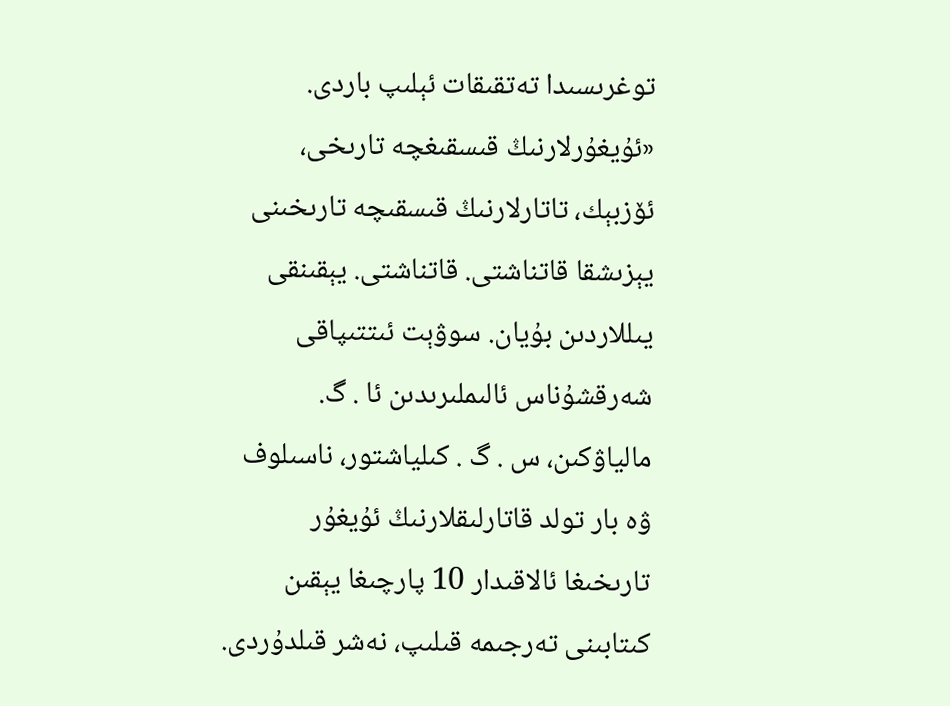توغرىسىدا تەتقىقات ئېلىپ باردى. «ئۇيغۇرلارنىڭ قىسقىغچە تارىخى، ئۆزبېك، تاتارلارنىڭ قىسقىچە تارىخىنى يېزىشقا قاتناشتى. قاتناشتى. يېقىنقى يىللاردىن بۇيان. سوۋېت ئىتتىپاقى شەرقشۇناس ئالىملىرىدىن ئا . گ. مالياۋكىن، س . گ . كىلياشتور، ناسىلوف ۋە بار تولد قاتارلىقلارنىڭ ئۇيغۇر تارىخىغا ئالاقىدار 10 پارچىغا يېقىن كىتابىنى تەرجىمە قىلىپ، نەشر قىلدۇردى.